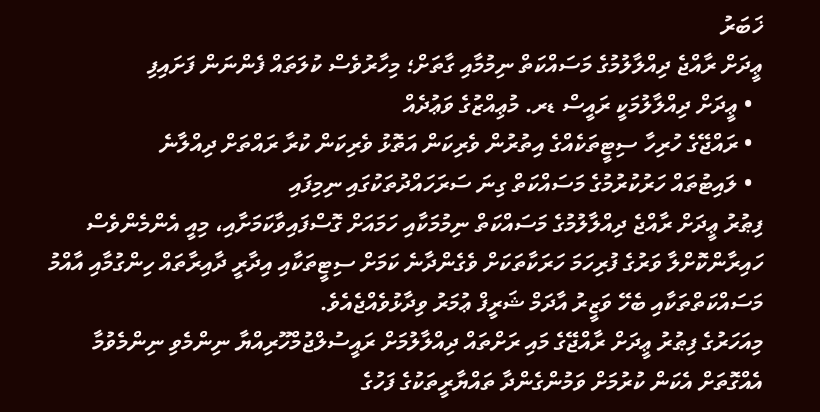ޚަބަރު
ޢީދަށް ރާއްޖެ ދިއްލާލުމުގެ މަސައްކަތް ނިމުމާއި ގާތަށް؛ މިހާރުވެސް ކުލަތައް ފެންނަން ފަށައިފި
  • ޢީދަށް ދިއްލާލުމަކީ ރައީސް ޑރ. މުޢިއްޒުގެ ވަޢުދެއް
  • ރައްޖޭގެ ހުރިހާ ސިޓީތަކެއްގެ އިތުރުން ވެރިކަން އަތޮޅު ވެރިކަން ކުރާ ރައްތަށް ދިއްލާނެ
  • ލައިޓުތައް ހަރުކުރުމުގެ މަސައްކަތް ގިނަ ސަރަހައްދުތަކުގައި ނިމިފައި
ފިޠުރު ޢީދަށް ރާއްޖެ ދިއްލާލުމުގެ މަސައްކަތް ނިމުމަކާއި ހަމައަށް ގޮސްފައިވާކަމަށާއި، މިއީ އެންމެންވެސް ހައިރާންކޮށްލާ ވަރުގެ ފުރިހަމަ ހަރަކާތަކަށް ވެގެންދާނެ ކަމަށް ސިޓީތަކާއި އިދާރީ ދާއިރާތައް ހިންގުމާއި އާއްމު މަސައްކަތްތަކާއި ބެހޭ ވަޒީރު އާދަމް ޝަރީފް ޢުމަރު ވިދާޅުވެއްޖެއެވެ.
މިއަހަރުގެ ފިޠުރު ޢީދަށް ރާއްޖޭގެ މައި ރަށްތައް ދިއްލާލުމަށް ރައީސުލްޖުމްހޫރިއްޔާ ނިންމެވި ނިންމެވުމާ އެއްގޮތަށް އެކަން ކުރުމަށް ވަމުންގެންދާ ތައްޔާރީތަކުގެ ފަހުގެ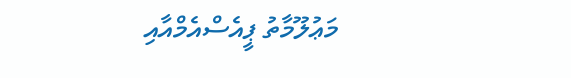މަޢުލޫމާތު ޕީއެސްއެމްއާއި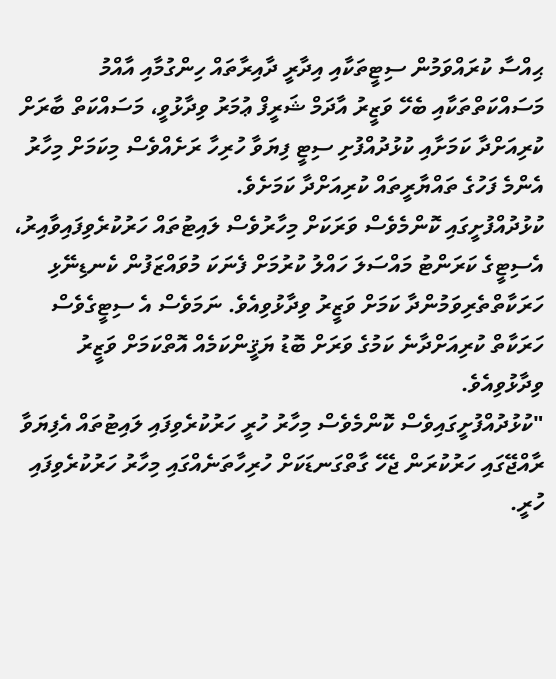ޙިއްސާ ކުރައްވަމުން ސިޓީތަކާއި އިދާރީ ދާއިރާތައް ހިންގުމާއި އާއްމު މަސައްކަތްތަކާއި ބެހޭ ވަޒީރު އާދަމް ޝަރީފް ޢުމަރު ވިދާޅުވީ، މަސައްކަތް ބާރަށް ކުރިއަށްދާ ކަމަށާއި ކުޅުދުއްފުށި ސިޓީ ފިޔަވާ ހުރިހާ ރަށެއްވެސް މިކަމަށް މިހާރު އެންމެ ފަހުގެ ތައްޔާރީތައް ކުރިއަށްދާ ކަމަށެވެ.
ކުޅުދުއްފުށީގައި ކޮންމެވެސް ވަރަކަށް މިހާރުވެސް ލައިޓުތައް ހަރުކުރެވިފައިވާއިރު، އެސިޓީގެ ކަރަންޓު މައްސަލަ ހައްލު ކުރުމަށް ފެނަކަ މުވައްޒަފުން ކެނޑިނޭޅި ހަރަކާތްތެރިވަމުންދާ ކަމަށް ވަޒީރު ވިދާޅުވިއެވެ. ނަމަވެސް އެ ސިޓީގެވެސް ހަރަކާތް ކުރިއަށްދާނެ ކަމުގެ ވަރަށް ބޮޑު ޔަޤީންކަމެއް އޮތްކަމަށް ވަޒީރު ވިދާޅުވިއެވެ.
"ކުޅުދުއްފުށީގައިވެސް ކޮންމެވެސް މިހާރު ހުރީ ހަރުކުރެވިފައި ލައިޓުތައް އެފިޔަވާ ރާއްޖޭގައި ހަރުކުރަން ޖެހޭ ގާތްގަނޑަކަށް ހުރިހާތަނެއްގައި މިހާރު ހަރުކުރެވިފައި ހުރީ.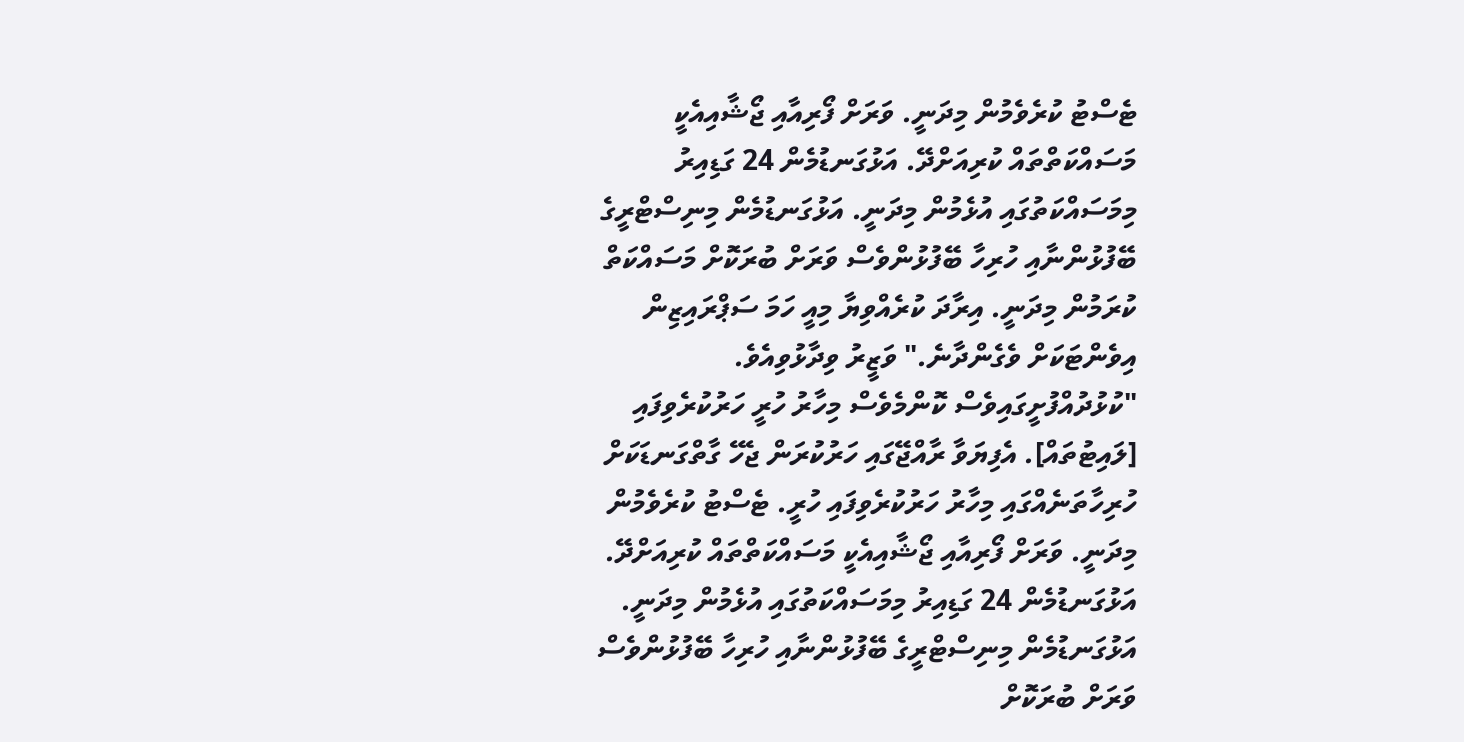ޓެސްޓު ކުރެވެމުން މިދަނީ. ވަރަށް ފޯރިއާއި ޖޯޝާއިއެކީ މަސައްކަތްތައް ކުރިއަށްދޭ. އަޅުގަނޑުމެން 24 ގަޑިއިރު މިމަސައްކަތުގައި އުޅެމުން މިދަނީ. އަޅުގަނޑުމެން މިނިސްޓްރީގެ ބޭފުޅުންނާއި ހުރިހާ ބޭފުޅުންވެސް ވަރަށް ބުރަކޮށް މަސައްކަތް ކުރަމުން މިދަނީ. އިރާދަ ކުރެއްވިޔާ މިއީ ހަމަ ސަޕްރައިޒިން އިވެންޓަކަށް ވެގެންދާނެ." ވަޒީރު ވިދާޅުވިއެވެ.
"ކުޅުދުއްފުށީގައިވެސް ކޮންމެވެސް މިހާރު ހުރީ ހަރުކުރެވިފައި [ލައިޓުތައް]. އެފިޔަވާ ރާއްޖޭގައި ހަރުކުރަން ޖެހޭ ގާތްގަނޑަކަށް ހުރިހާތަނެއްގައި މިހާރު ހަރުކުރެވިފައި ހުރީ. ޓެސްޓު ކުރެވެމުން މިދަނީ. ވަރަށް ފޯރިއާއި ޖޯޝާއިއެކީ މަސައްކަތްތައް ކުރިއަށްދޭ. އަޅުގަނޑުމެން 24 ގަޑިއިރު މިމަސައްކަތުގައި އުޅެމުން މިދަނީ. އަޅުގަނޑުމެން މިނިސްޓްރީގެ ބޭފުޅުންނާއި ހުރިހާ ބޭފުޅުންވެސް ވަރަށް ބުރަކޮށް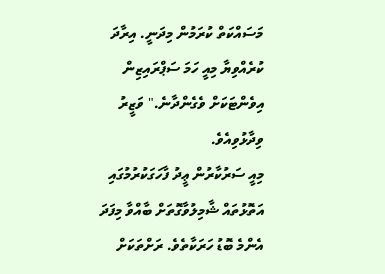މަސައްކަތް ކުރަމުން މިދަނީ. އިރާދަ ކުރެއްވިޔާ މިއީ ހަމަ ސަޕްރައިޒިން އިވެންޓަކަށް ވެގެންދާނެ." ވަޒީރު ވިދާޅުވިއެވެ.
މިއީ ސަރުކާރުން ޢީދު ފާހަގަކުރުމުގައި އަތޮޅުތައް ޝާމިލުވާގޮތަށް ބާއްވާ މިފަދަ އެންމެ ބޮޑު ހަރަކާތެވެ. ރަށްތަކަށް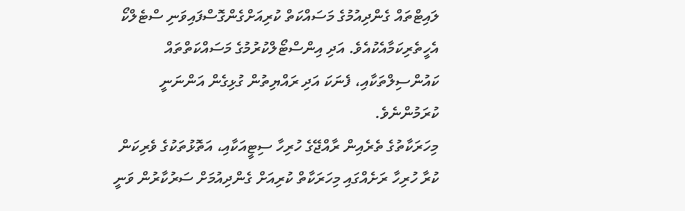ލައިޓްތައް ގެންދިއުމުގެ މަސައްކަތް ކުރިއަށްގެންގޮސްފައިވަނި ސްޓެލްކޯ އެހީތެރިކަމާއެކުއެވެ. އަދި އިންސްޓޯލްކުރުމުގެ މަސައްކަތްތައް ކައުންސިލްތަކާއި، ފެނަކަ އަދި ރައްޔިތުން ގުޅިގެން އަންނަނީ ކުރަމުންނެވެ.
މިހަރަކާތުގެ ތެރެއިން ރާއްޖޭގެ ހުރިހާ ސިޓީއަކާއި، އަތޮޅުތަކުގެ ވެރިކަން ކުރާ ހުރިހާ ރަށެއްގައި މިހަރަކާތް ކުރިއަށް ގެންދިއުމަށް ސަރުކާރުން ވަނީ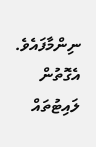ނިންމާފައެވެ. އެގޮތުން ލައިޓުތައް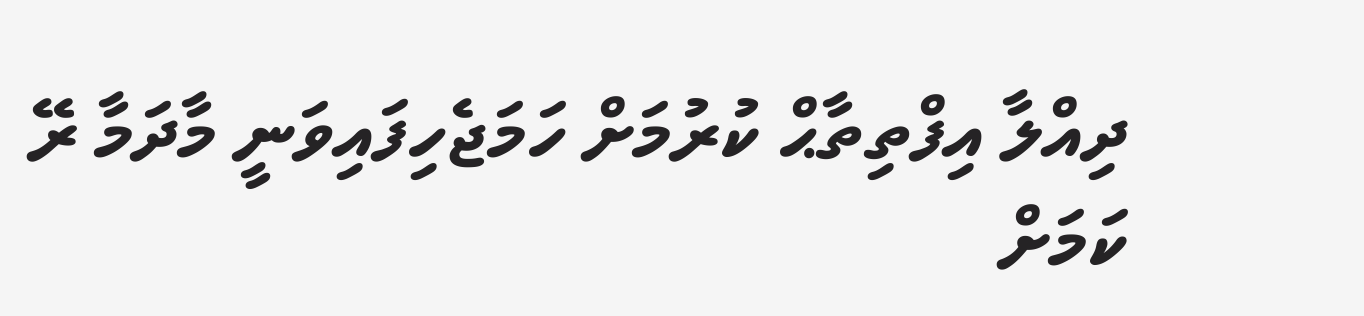ދިއްލާ އިފްތިތާޙް ކުރުމަށް ހަމަޖެހިފައިވަނީ މާދަމާ ރޭ ކަމަށް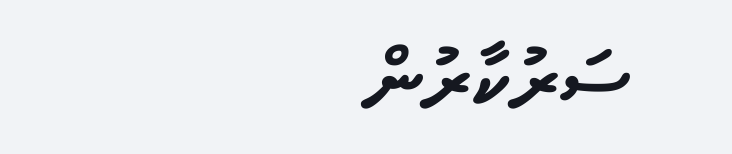ސަރުކާރުން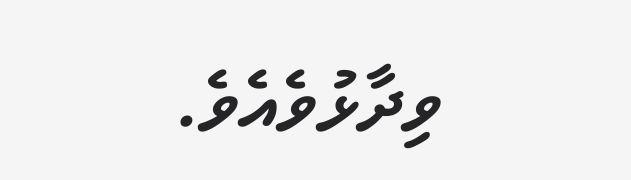ވިދާޅުވެއެވެ.